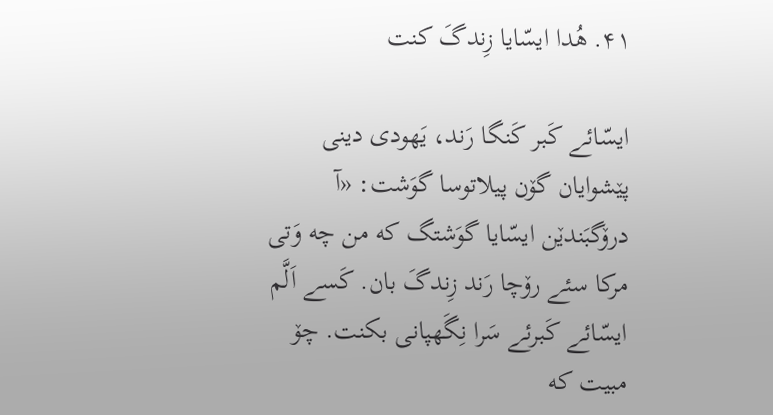۴۱. هُدا ایسّایا زِندگَ کنت

ایسّائے کَبر کَنگا رَند، یَهودی دینی پێشوایان گۆن پیلاتوسا گوَشت: «آ درۆگبَندێن ایسّایا گوَشتگ که من چه وَتی مرکا سئے رۆچا رَند زِندگَ بان. کَسے اَلَّم ایسّائے کَبرئے سَرا نِگَهپانی بکنت. چۆ مبیت که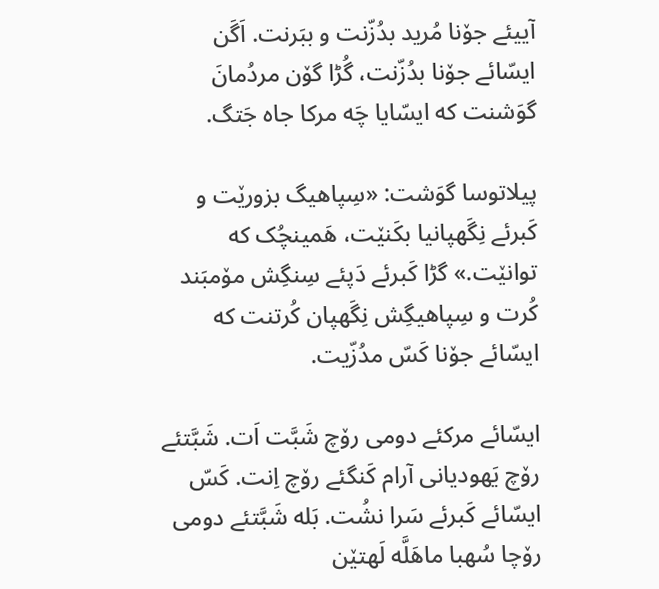آییئے جۆنا مُرید بدُزّنت و ببَرنت. اَگَن ایسّائے جۆنا بدُزّنت، گُڑا گۆن مردُمانَ گوَشنت که ایسّایا چَه مرکا جاه جَتگ.

پیلاتوسا گوَشت: «سِپاهیگ بزورێت و کَبرئے نِگَهپانیا بکَنێت، هَمینچُک که توانێت.» گڑا کَبرئے دَپئے سِنگِش مۆمبَند کُرت و سِپاهیگِش نِگَهپان کُرتنت که ایسّائے جۆنا کَسّ مدُزّیت.

ایسّائے مرکئے دومی رۆچ شَبَّت اَت. شَبَّتئے رۆچ یَهودیانی آرام کَنگئے رۆچ اِنت. کَسّ ایسّائے کَبرئے سَرا نشُت. بَله شَبَّتئے دومی رۆچا سُهبا ماهَلَّه لَهتێن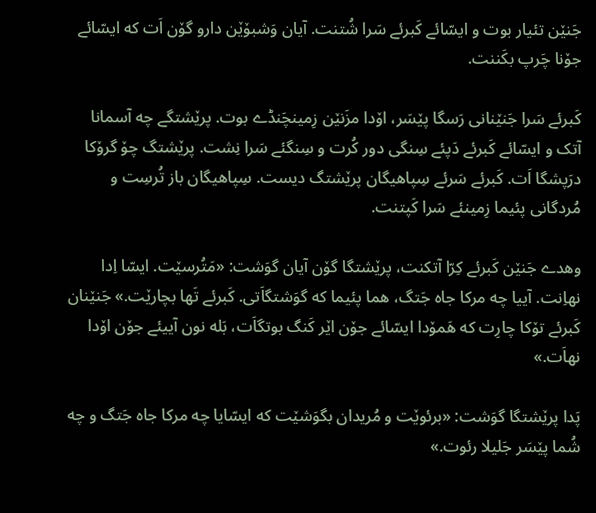جَنێن تئیار بوت و ایسّائے کَبرئے سَرا شُتنت. آیان وَشبۆێن دارو گۆن اَت که ایسّائے جۆنا چَرپ بکَننت.

کَبرئے سَرا جَنێنانی رَسگا پێسَر، اۆدا مزَنێن زِمینچَنڈے بوت. پرێشتگے چه آسمانا آتک و ایسّائے کَبرئے دَپئے سِنگی دور کُرت و سِنگئے سَرا نِشت. پرێشتگ چۆ گرۆکا درَپشگا اَت. کَبرئے سَرئے سِپاهیگان پرێشتگ دیست. سِپاهیگان باز تُرسِت و مُردگانی پئیما زِمینئے سَرا کَپتنت.

وهدے جَنێن کَبرئے کِرّا آتکنت، پرێشتگا گۆن آیان گوَشت: «مَتُرسێت. ایسّا اِدا نهاِنت. آییا چه مرکا جاه جَتگ، هما پئیما که گوَشتگاَتی. کَبرئے تَها بچارێت.» جَنێنان کَبرئے تۆکا چارِت که هَمۆدا ایسّائے جۆن اێر کَنگ بوتگاَت، بَله نون آییئے جۆن اۆدا نهاَت.»

پَدا پرێشتگا گوَشت: «برئوێت و مُریدان بگوَشێت که ایسّایا چه مرکا جاه جَتگ و چه شُما پێسَر جَلیلا رئوت.»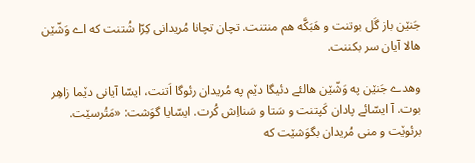جَنێن باز گَل بوتنت و هَبَکَّه هم منتنت. تچان تچانا مُریدانی کِرّا شُتنت که اے وَشّێن هالا آیان سر بکننت.

وهدے جَنێن په وَشّێن هالئے دئیگا دێم په مُریدان رئوگا اَتنت، ایسّا آیانی دێما زاهِر بوت. آ ایسّائے پادان کَپتنت و سَتا و سَنااِش کُرت. ایسّایا گوَشت: «مَتُرسێت. برئوێت و منی مُریدان بگوَشێت که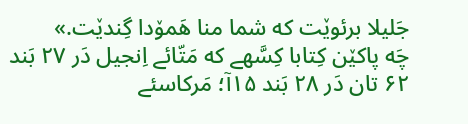جَلیلا برئوێت که شما منا هَمۆدا گِندێت.»
چَه پاکێن کِتابا کِسَّهے که مَتّائے اِنجیل دَر ۲۷ بَند ۶۲ تان دَر ۲۸ بَند ۱۵آ؛ مَرکاسئے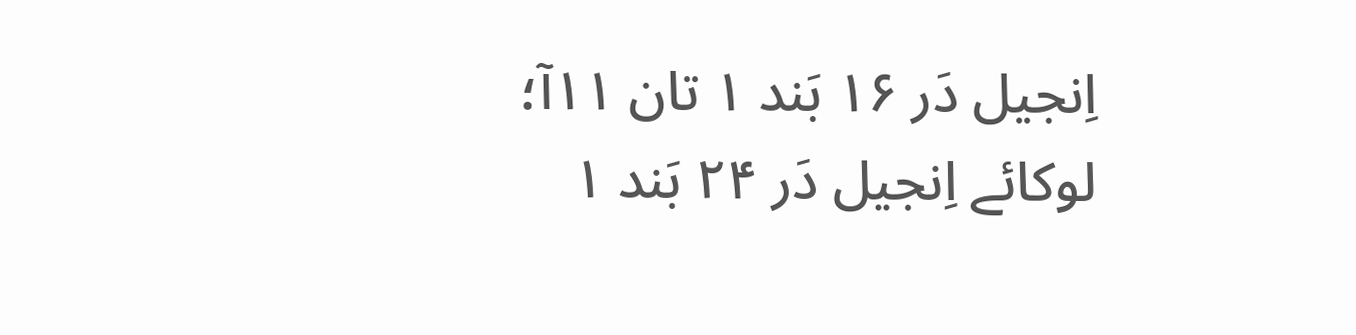اِنجیل دَر ۱۶ بَند ۱ تان ۱۱آ؛ لوکائے اِنجیل دَر ۲۴ بَند ۱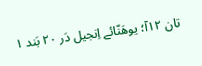تان ۱۲آ؛ یوهَنّائے اِنجیل دَر ۲۰ بَند ۱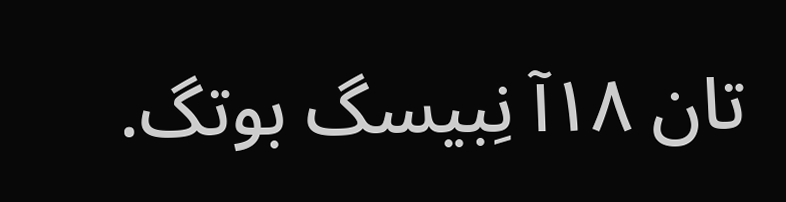تان ۱۸آ نِبیسگ بوتگ.